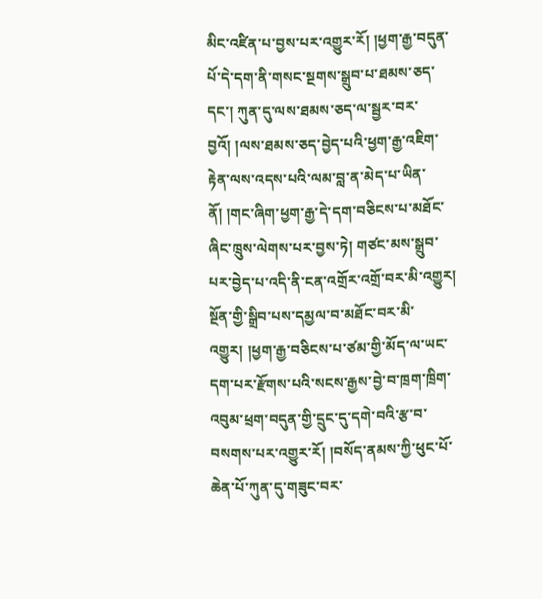མིང་འཛིན་པ་བྱས་པར་འགྱུར་རོ། །ཕྱག་རྒྱ་བདུན་པོ་དེ་དག་ནི་གསང་སྔགས་སྒྲུབ་པ་ཐམས་ཅད་དང་། ཀུན་དུ་ལས་ཐམས་ཅད་ལ་སྦྱར་བར་བྱའོ། །ལས་ཐམས་ཅད་བྱེད་པའི་ཕྱག་རྒྱ་འཇིག་རྟེན་ལས་འདས་པའི་ལམ་བླ་ན་མེད་པ་ཡིན་ནོ། །གང་ཞིག་ཕྱག་རྒྱ་དེ་དག་བཅིངས་པ་མཐོང་ཞིང་ཁྲུས་ལེགས་པར་བྱས་ཏེ། གཙང་མས་སྒྲུབ་པར་བྱེད་པ་འདི་ནི་ངན་འགྲོར་འགྲོ་བར་མི་འགྱུར། སྔོན་གྱི་སྒྲིབ་པས་དམྱལ་བ་མཐོང་བར་མི་འགྱུར། །ཕྱག་རྒྱ་བཅིངས་པ་ཙམ་གྱི་མོད་ལ་ཡང་དག་པར་རྫོགས་པའི་སངས་རྒྱས་བྱེ་བ་ཁྲག་ཁྲིག་འབུམ་ཕྲག་བདུན་གྱི་དྲུང་དུ་དགེ་བའི་རྩ་བ་བསགས་པར་འགྱུར་རོ། །བསོད་ནམས་ཀྱི་ཕུང་པོ་ཆེན་པོ་ཀུན་དུ་གཟུང་བར་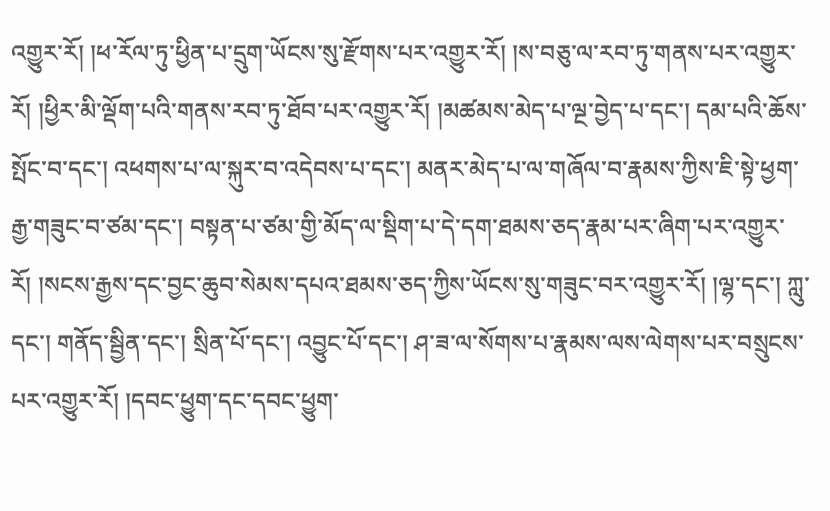འགྱུར་རོ། །ཕ་རོལ་ཏུ་ཕྱིན་པ་དྲུག་ཡོངས་སུ་རྫོགས་པར་འགྱུར་རོ། །ས་བཅུ་ལ་རབ་ཏུ་གནས་པར་འགྱུར་རོ། །ཕྱིར་མི་ལྡོག་པའི་གནས་རབ་ཏུ་ཐོབ་པར་འགྱུར་རོ། །མཚམས་མེད་པ་ལྔ་བྱེད་པ་དང་། དམ་པའི་ཆོས་སྤོང་བ་དང་། འཕགས་པ་ལ་སྐུར་བ་འདེབས་པ་དང་། མནར་མེད་པ་ལ་གཞོལ་བ་རྣམས་ཀྱིས་ཇི་སྟེ་ཕྱག་རྒྱ་གཟུང་བ་ཙམ་དང་། བསྟན་པ་ཙམ་གྱི་མོད་ལ་སྡིག་པ་དེ་དག་ཐམས་ཅད་རྣམ་པར་ཞིག་པར་འགྱུར་རོ། །སངས་རྒྱས་དང་བྱང་ཆུབ་སེམས་དཔའ་ཐམས་ཅད་ཀྱིས་ཡོངས་སུ་གཟུང་བར་འགྱུར་རོ། །ལྷ་དང་། ཀླུ་དང་། གནོད་སྦྱིན་དང་། སྲིན་པོ་དང་། འབྱུང་པོ་དང་། ཤ་ཟ་ལ་སོགས་པ་རྣམས་ལས་ལེགས་པར་བསྲུངས་པར་འགྱུར་རོ། །དབང་ཕྱུག་དང་དབང་ཕྱུག་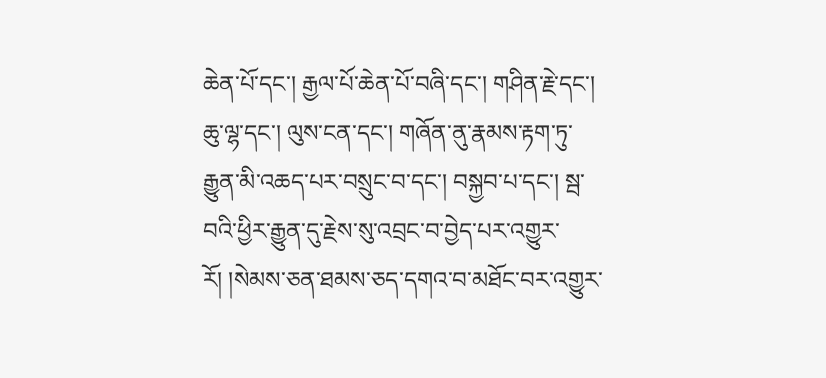ཆེན་པོ་དང་། རྒྱལ་པོ་ཆེན་པོ་བཞི་དང་། གཤིན་རྗེ་དང་། ཆུ་ལྷ་དང་། ལུས་ངན་དང་། གཞོན་ནུ་རྣམས་རྟག་ཏུ་རྒྱུན་མི་འཆད་པར་བསྲུང་བ་དང་། བསྐྱབ་པ་དང་། སྦ་བའི་ཕྱིར་རྒྱུན་དུ་རྗེས་སུ་འབྲང་བ་བྱེད་པར་འགྱུར་རོ། །སེམས་ཅན་ཐམས་ཅད་དགའ་བ་མཐོང་བར་འགྱུར་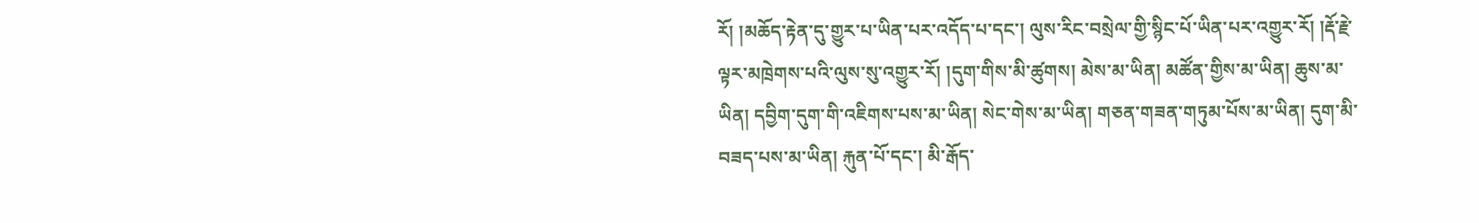རོ། །མཆོད་རྟེན་དུ་གྱུར་པ་ཡིན་པར་འདོད་པ་དང་། ལུས་རིང་བསྲེལ་གྱི་སྙིང་པོ་ཡིན་པར་འགྱུར་རོ། །རྡོ་རྗེ་ལྟར་མཁྲེགས་པའི་ལུས་སུ་འགྱུར་རོ། །དུག་གིས་མི་ཚུགས། མེས་མ་ཡིན། མཚོན་གྱིས་མ་ཡིན། ཆུས་མ་ཡིན། དབྱིག་དུག་གི་འཇིགས་པས་མ་ཡིན། སེང་གེས་མ་ཡིན། གཅན་གཟན་གཏུམ་པོས་མ་ཡིན། དུག་མི་བཟད་པས་མ་ཡིན། རྐུན་པོ་དང་། མི་རྒོད་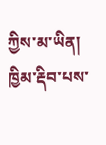ཀྱིས་མ་ཡིན། ཁྱིམ་རྡིབ་པས་